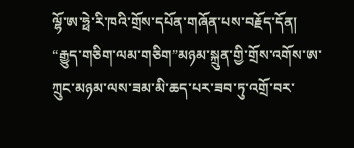ལྷོ་ཨ་ཧྥེ་རི་ཁའི་གྲོས་དཔོན་གཞོན་པས་བརྗོད་དོན།
“རྒྱུད་གཅིག་ལམ་གཅིག”མཉམ་སྐྲུན་གྱི་གྲོས་འགོས་ཨ་ཀྲུང་མཉམ་ལས་ཟམ་མི་ཆད་པར་ཟབ་ཏུ་འགྲོ་བར་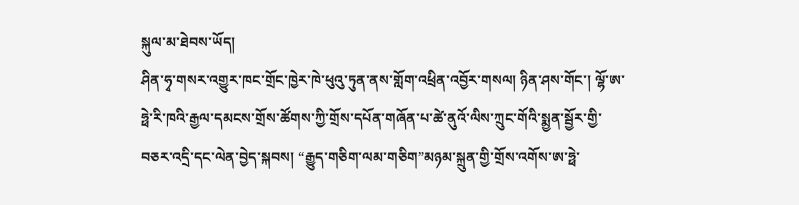སྐུལ་མ་ཐེབས་ཡོད།
ཤིན་ཧྭ་གསར་འགྱུར་ཁང་གྲོང་ཁྱེར་ཁེ་ཕུའུ་ཏུན་ནས་གློག་འཕྲིན་འབྱོར་གསལ། ཉིན་ཤས་གོང་། ལྷོ་ཨ་ཧྥེ་རི་ཁའི་རྒྱལ་དམངས་གྲོས་ཚོགས་ཀྱི་གྲོས་དཔོན་གཞོན་པ་ཚེ་ནུའོ་ལིས་ཀྲུང་གོའི་སྨྱན་སྦྱོར་གྱི་བཅར་འདྲི་དང་ལེན་བྱེད་སྐབས། “རྒྱུད་གཅིག་ལམ་གཅིག”མཉམ་སྐྲུན་གྱི་གྲོས་འགོས་ཨ་ཧྥེ་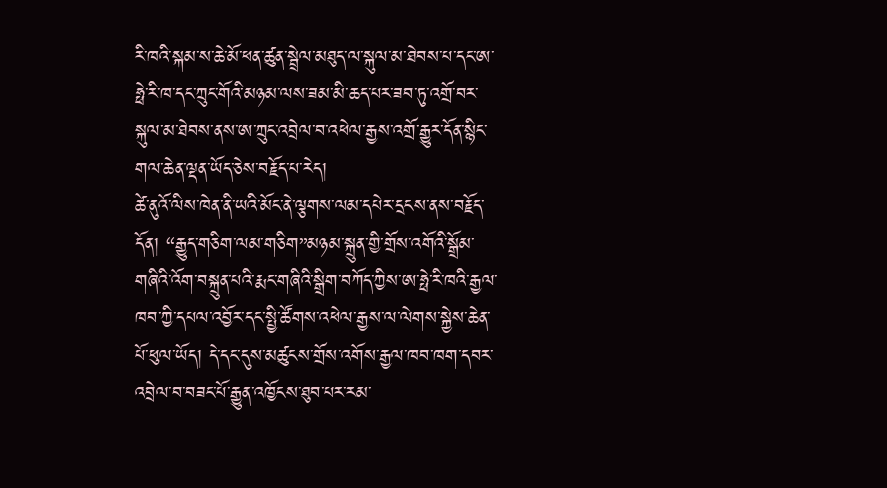རི་ཁའི་སྐམ་ས་ཆེ་མོ་ཕན་ཚུན་སྦྲེལ་མཐུད་ལ་སྐུལ་མ་ཐེབས་པ་དང་ཨ་ཧྥེ་རི་ཁ་དང་ཀྲུང་གོའི་མཉམ་ལས་ཟམ་མི་ཆད་པར་ཟབ་ཏུ་འགྲོ་བར་སྐུལ་མ་ཐེབས་ནས་ཨ་ཀྲུང་འབྲེལ་བ་འཕེལ་རྒྱས་འགྲོ་རྒྱུར་དོན་སྙིང་གལ་ཆེན་ལྡན་ཡོད་ཅེས་བརྗོད་པ་རེད།
ཚེ་ནུའོ་ལིས་ཁེན་ནི་ཡའི་མོང་ནེ་ལྕགས་ལམ་དཔེར་དྲངས་ནས་བརྗོད་དོན། “རྒྱུད་གཅིག་ལམ་གཅིག”མཉམ་སྐྲུན་གྱི་གྲོས་འགོའི་སྒྲོམ་གཞིའི་འོག་བསྐྲུན་པའི་རྨང་གཞིའི་སྒྲིག་བཀོད་ཀྱིས་ཨ་ཧྥེ་རི་ཁའི་རྒྱལ་ཁབ་ཀྱི་དཔལ་འབྱོར་དང་སྤྱི་ཚོགས་འཕེལ་རྒྱས་ལ་ལེགས་སྐྱེས་ཆེན་པོ་ཕུལ་ཡོད། དེ་དང་དུས་མཚུངས་གྲོས་འགོས་རྒྱལ་ཁབ་ཁག་དབར་འབྲེལ་བ་བཟང་པོ་རྒྱུན་འཁྱོངས་ཐུབ་པར་རམ་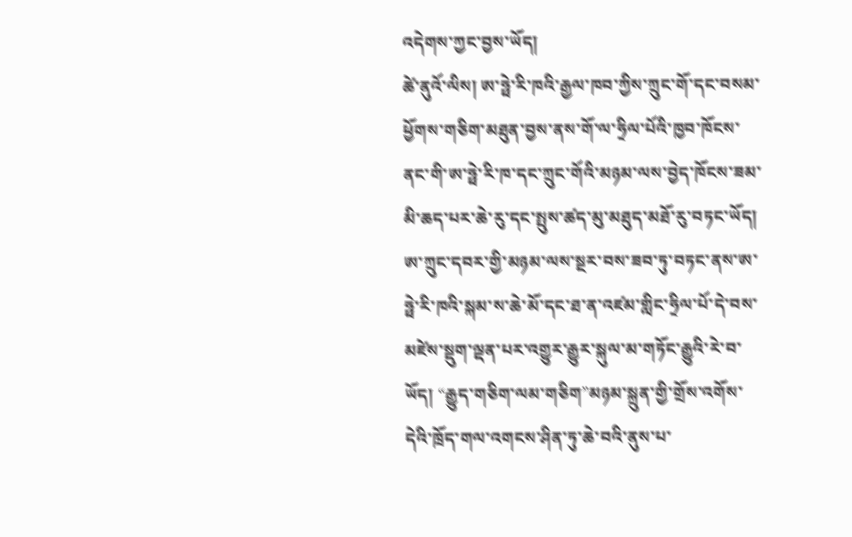འདེགས་ཀྱང་བྱས་ཡོད།
ཚེ་ནུའོ་ལིས། ཨ་ཧྥེ་རི་ཁའི་རྒྱལ་ཁབ་ཀྱིས་ཀྲུང་གོ་དང་བསམ་ཕྱོགས་གཅིག་མཐུན་བྱས་ནས་གོ་ལ་ཧྲིལ་པོའི་ཁྱབ་ཁོངས་ནང་གི་ཨ་ཧྥེ་རི་ཁ་དང་ཀྲུང་གོའི་མཉམ་ལས་བྱེད་ཁོངས་ཟམ་མི་ཆད་པར་ཆེ་རུ་དང་སྤུས་ཚད་མུ་མཐུད་མཐོ་རུ་བཏང་ཡོད། ཨ་ཀྲུང་དབར་གྱི་མཉམ་ལས་སྔར་བས་ཟབ་ཏུ་བཏང་ནས་ཨ་ཧྥེ་རི་ཁའི་སྐམ་ས་ཆེ་མོ་དང་ཐ་ན་འཛམ་གླིང་ཧྲིལ་པོ་དེ་བས་མཛེས་སྡུག་ལྡན་པར་འགྱུར་རྒྱུར་སྐུལ་མ་གཏོང་རྒྱུའི་རེ་བ་ཡོད། “རྒྱུད་གཅིག་ལམ་གཅིག”མཉམ་སྐྲུན་གྱི་གྲོས་འགོས་དེའི་ཁྲོད་གལ་འགངས་ཤིན་ཏུ་ཆེ་བའི་ནུས་པ་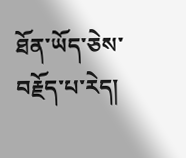ཐོན་ཡོད་ཅེས་བརྗོད་པ་རེད།